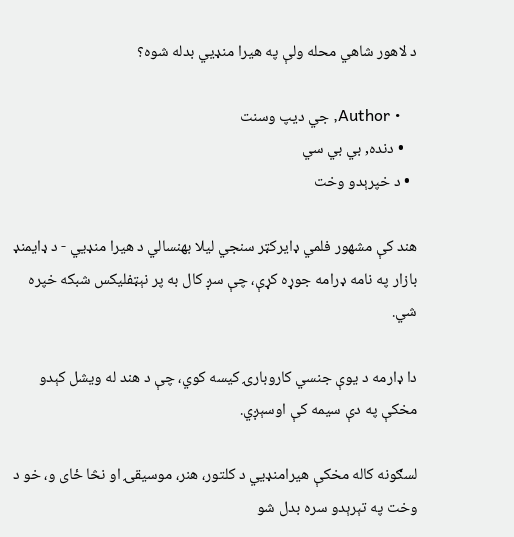د لاهور شاهي محله ولې په هیرا منډيي بدله شوه؟

    • Author, جي دیپ وسنت
    • دنده, بي بي سي
  • د خپرېدو وخت

هند کې مشهور فلمي ډایرکټر سنجي لیلا بهنسالي د هیرا منډيي - د ډایمنډ بازار په نامه ډرامه جوړه کړې، چې سږ کال به پر نېټفلیکس شبکه خپره شي.

دا ډارمه د یوې جنسي کاروبارۍ کیسه کوي، چې د هند له ویشل کېدو مخکې په دې سیمه کې اوسېږي.

لسګونه کاله مخکې هیرامنډيي د کلتور، هنر، موسیقۍ او نڅا ځای و، خو د وخت په تېرېدو سره بدل شو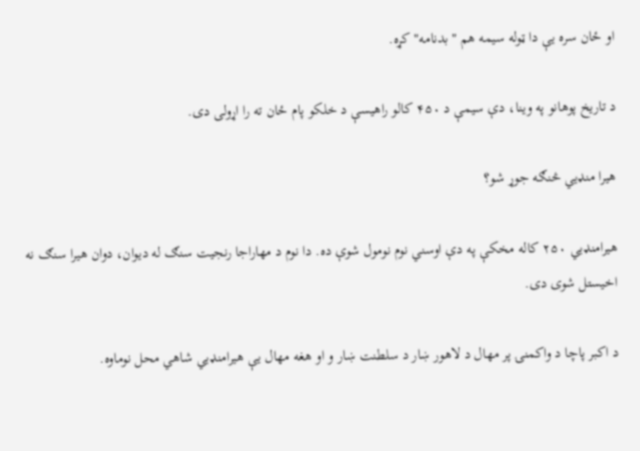او ځان سره یې دا ټوله سیمه هم "بدنامه" کړه.

د تاریخ پوهانو په وینا، دې سیمې د ۴۵۰ کالو راهیسې د خلکو پام ځان ته را اړولی دی.

هیرا منډيي څنګه جوړ شو؟

هیرامنډيي ۲۵۰ کاله مخکې په دې اوسني نوم نومول شوې ده. دا نوم د مهاراجا رنجیت سنګ له دیوان، دوان هیرا سنګ نه اخیستل شوی دی.

د اکبر پاچا د واکمنۍ پر مهال د لاهور ښار د سلطنت ښار و او هغه مهال یې هیرامنډيي شاهي محل نوماوه.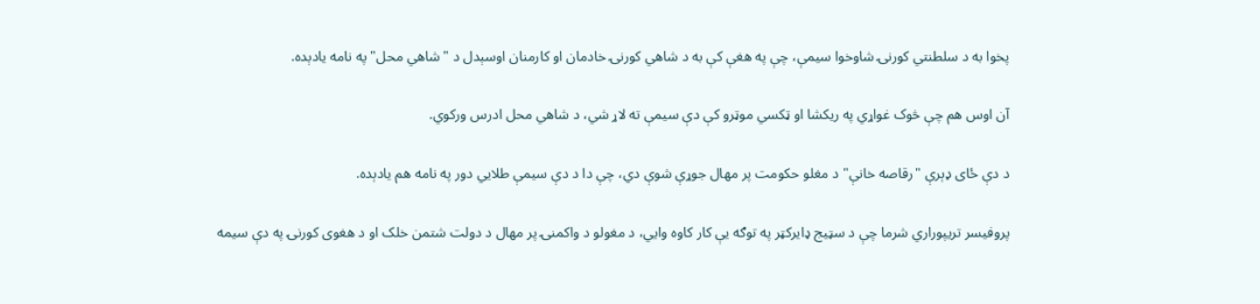پخوا به د سلطنتي کورنۍ شاوخوا سیمې، چې په هغې کې به د شاهي کورنۍ خادمان او کارمنان اوسېدل د "شاهي محل" په نامه یادېده.

آن اوس هم چې څوک غواړي په ریکشا او ټکسي موټرو کې دې سیمې ته لاړ شي، د شاهي محل ادرس ورکوي.

د دې ځای ډېرې "رقاصه خانې" د مغلو حکومت پر مهال جوړې شوې دي، چې دا د دې سیمې طلايي دور په نامه هم یادېده.

پروفیسر تریپوراري شرما چې د سټیج ډایرکټر په توګه یې کار کاوه وايي، د مغولو د واکمنۍ پر مهال د دولت شتمن خلک او د هغوی کورنۍ په دې سیمه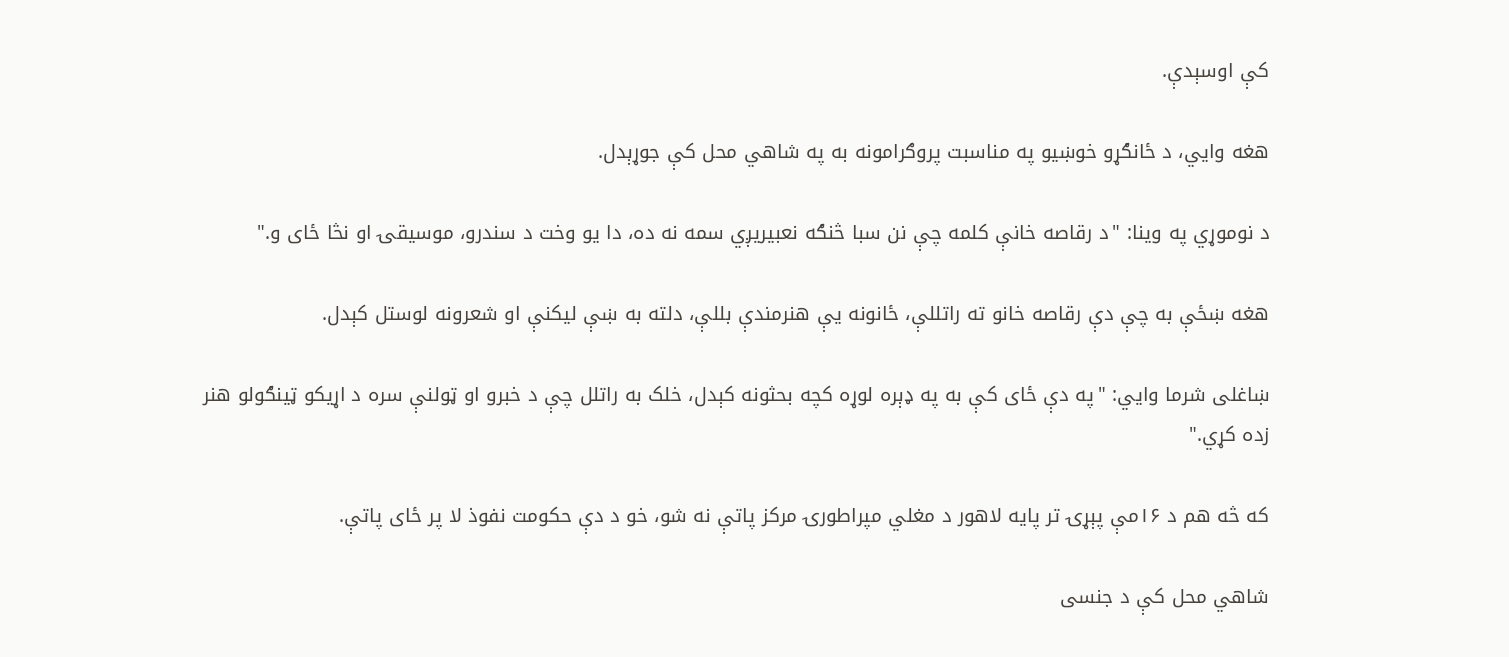کې اوسېدې.

هغه وايي، د ځانګړو خوښیو په مناسبت پروګرامونه به په شاهي محل کې جوړېدل.

د نوموړي په وینا: "د رقاصه خانې کلمه چې نن سبا څنګه نعبیریږي سمه نه ده، دا یو وخت د سندرو، موسیقۍ او نڅا ځای و."

هغه ښځې به چې دې رقاصه خانو ته راتللې، ځانونه یې هنرمندې بللې، دلته به ښې لیکنې او شعرونه لوستل کېدل.

ښاغلی شرما وايي: "په دې ځای کې به په ډېره لوړه کچه بحثونه کېدل، خلک به راتلل چې د خبرو او ټولنې سره د اړیکو ټینګولو هنر زده کړي."

که څه هم د ۱۶مې پېړۍ تر پایه لاهور د مغلي‌ مپراطورۍ مرکز پاتې نه شو، خو د دې حکومت نفوذ لا پر ځای پاتې.

شاهي محل کې د جنسی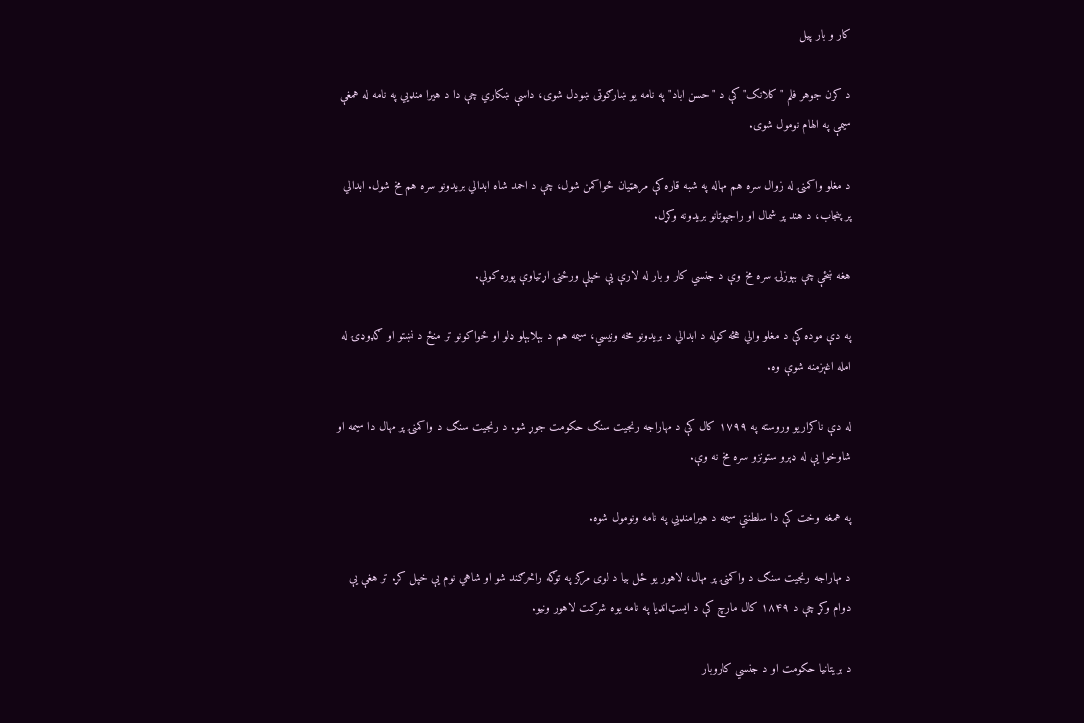کار و بار پیل

د کرن جوهر فلم "کلانک" کې د "حسن اباد" په نامه یو ښارګوټی ښودل شوی، داسې ښکاري چې دا د هیرا منډيي په نامه له همغې سیمې په الهام نومول شوی.

د مغلو واکمنۍ له زوال سره هم مهاله په شبه قاره کې مرهټیان ځواکمن شول، چې د احمد شاه ابدالي بریدونو سره هم مخ شول. ابدالي پر پنجاب، د هند پر شمال او راجپوتانو بریدونه وکړل.

هغه ښځې چې بېوزلۍ سره مخ وې د جنسي کار و بار له لارې یې خپلې ورځنۍ اړتیاوې پوره کولې.

په دې موده کې د مغلو والي هڅه کوله د ابدالي د بریدونو مخه ونیسي، سیمه هم د بېلابېلو ډلو او ځواکونو تر منځ د نښتو او ګډوډۍ له امله اغېزمنه شوې وه.

له دې ناکراریو وروسته په ۱۷۹۹ کال کې د مهاراجه رنجیت سنګ حکومت جوړ شو. د رنجیت سنګ د واکمنۍ پر مهال دا سیمه او شاوخوا یې له ډېرو ستونزو سره مخ نه وې.

په همغه وخت کې دا سلطنتي سیمه د هیرامنډيي په نامه ونومول شوه.

د مهاراجه رنجیت سنګ د واکمنۍ پر مهال، لاهور یو ځل بیا د لوی مرکز په توګه راڅرګند شو او شاهي نوم یې خپل کړ. تر هغې یې دوام وکړ چې د ۱۸۴۹ کال مارچ کې د ایسټ‌انډیا په نامه یوه شرکت لاهور ونیو.

د بریتانیا حکومت او د جنسي کاروبار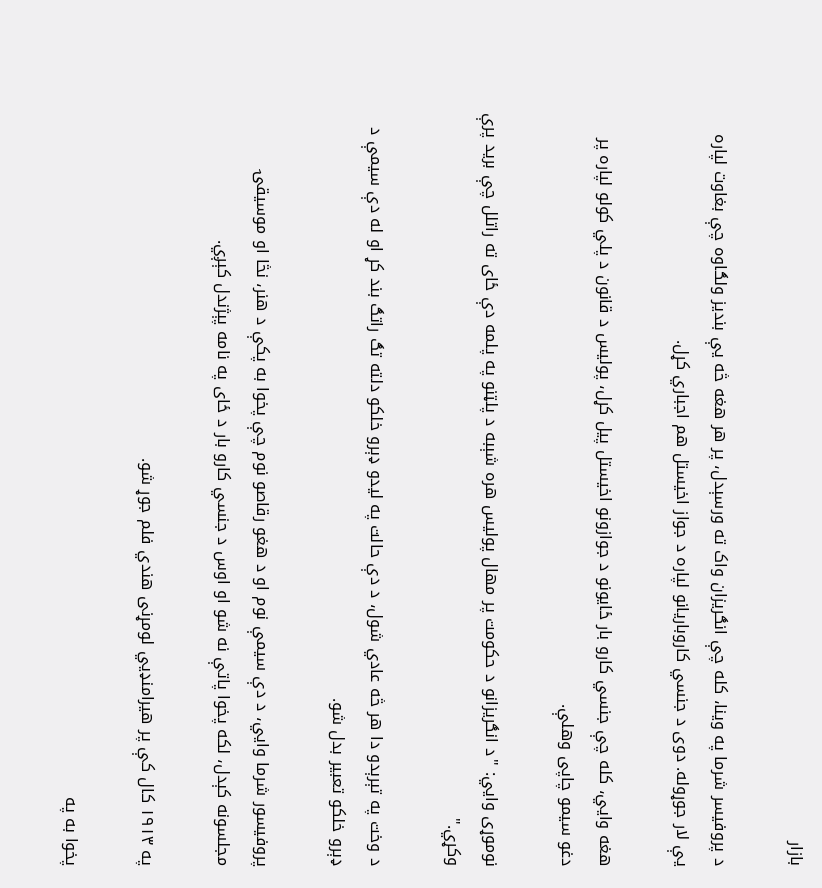بازار

د پروفیسر شرما په وینا، کله چې انګریزان واک ته ورسېدل، پر هر هغه څه یې بندیز ولګاوه چې بغاوت لپاره یې لار جوړوله. دوی د جنسي کاروباریانو لپاره د جواز اخیستل هم اجباري کړل.

هغه وايي،‌ کله چې جنسي کارو بار ځایونو د جوازونو اخیستل پیل کړل، پولیس د قانون د پلي کولو لپاره پر دغو سیمو چاپی وهلې.

نوموړی وايي: "د انګریزانو د حکومت پر مهال پولیس هره شېبه د پلټنو په پلمه دې ځای ته راتلل چې برید پرې وکړي."

د وخت په تېرېدو دا هر څه عادي شول، د دې حالت په لیدو ډېرو خلکو دلته تګ راتګ بند کړ او له دې سیمې د ډېرو خلکو تعبیر بدل شو.

پروفیسور شرما وايي،‌ د دې سیمې نوم او د هغو رقاصو نوم چې پخوا به پکې د هنر،‌ نڅا او موسیقۍ مجلسونه کېدل، لکه پخوا پاتې نه شو او اوس د جنسي کارو بار د ځای په نامه پېژندل کېږي.

په ۱۹۱۳ کال کې پر هیرامنډيي لومړنی هندي فلم جوړ شو.

پخوا به په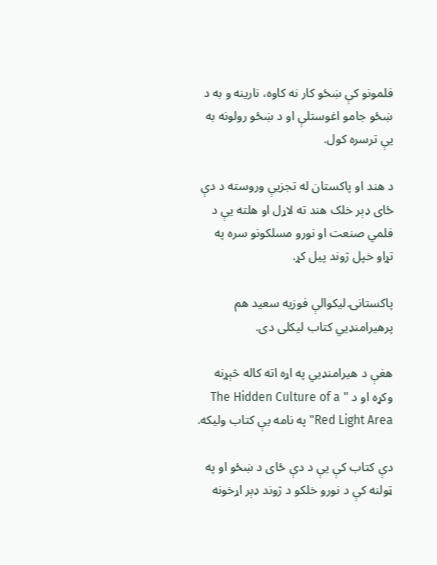فلمونو کې ښځو کار نه کاوه، نارینه و به د ښځو جامو اغوستلې او د ښځو رولونه به یې ترسره کول.

د هند او پاکستان له تجزیې وروسته د دې ځای ډېر خلک هند ته لاړل او هلته یې د فلمي صنعت او نورو مسلکونو سره په تړاو خپل ژوند پیل کړ.

پاکستانۍ لیکوالې فوزیه سعید هم پرهیرامنډيي کتاب لیکلی دی.

هغې د هیرامنډيي په اړه اته کاله څېړنه وکړه او د " The Hidden Culture of a Red Light Area" په نامه یې کتاب ولیکه.

دې کتاب کې یې د دې ځای د ښځو او په ټولنه کې د نورو خلکو د ژوند ډېر اړخونه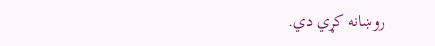روښانه کړي دي.